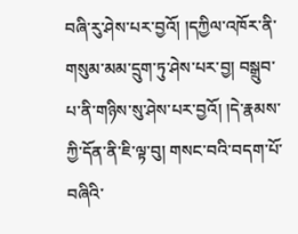བཞི་རུ་ཤེས་པར་བྱའོ། །དཀྱིལ་འཁོར་ནི་གསུམ་མམ་དྲུག་ཏུ་ཤེས་པར་བྱ། བསྒྲུབ་པ་ནི་གཉིས་སུ་ཤེས་པར་བྱའོ། །དེ་རྣམས་ཀྱི་དོན་ནི་ཇི་ལྟ་བུ། གསང་བའི་བདག་པོ་བཞིའི་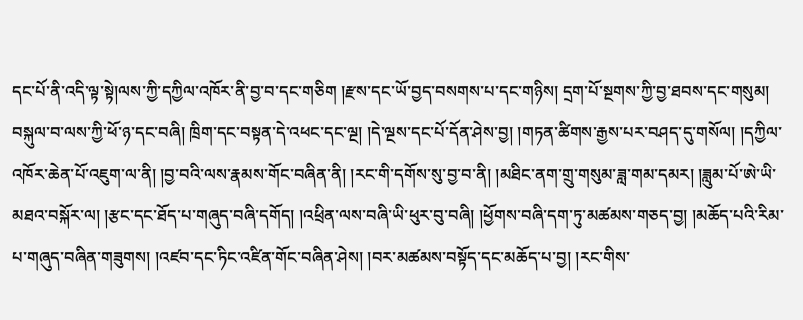དང་པོ་ནི་འདི་ལྟ་སྟེ།ལས་ཀྱི་དཀྱིལ་འཁོར་ནི་བྱ་བ་དང་གཅིག །རྫས་དང་ཡོ་བྱད་བསགས་པ་དང་གཉིས། དྲག་པོ་སྔགས་ཀྱི་བྱ་ཐབས་དང་གསུམ། བསྐུལ་བ་ལས་ཀྱི་ཕོ་ཉ་དང་བཞི། ཁྲིག་དང་བསྟན་དེ་འཕང་དང་ལྔ། །དེ་ལྔས་དང་པོ་དོན་ཤེས་བྱ། །གཏན་ཚིགས་རྒྱས་པར་བཤད་དུ་གསོལ། །དཀྱིལ་འཁོར་ཆེན་པོ་འཇུག་ལ་ནི། །བྱ་བའི་ལས་རྣམས་གོང་བཞིན་ནི། །རང་གི་དགོས་སུ་བྱ་བ་ནི། །མཐིང་ནག་གྲུ་གསུམ་ཟླ་གམ་དམར། །ཟླུམ་པོ་ཨེ་ཡི་མཐའ་བསྐོར་ལ། །རྩང་དང་ཐོད་པ་གཞུད་བཞི་དགོད། །འཕྲིན་ལས་བཞི་ཡི་ཕུར་བུ་བཞི། །ཕྱོགས་བཞི་དག་ཏུ་མཚམས་གཅད་བྱ། །མཆོད་པའི་རིམ་པ་གཞུད་བཞིན་གཟུགས། །འཛབ་དང་ཏིང་འཛིན་གོང་བཞིན་ཤེས། །བར་མཚམས་བསྟོད་དང་མཆོད་པ་བྱ། །རང་གིས་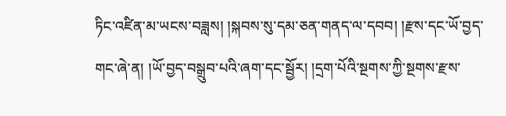ཏིང་འཛིན་མ་ཡངས་བཟླས། །སྐབས་སུ་དམ་ཅན་གནད་ལ་དབབ། །རྫས་དང་ཡོ་བྱད་གང་ཞེ་ན། །ཡོ་བྱད་བསྒྲུབ་པའི་ཞག་དང་སྦྱོར། །དྲག་པོའི་སྔགས་ཀྱི་སྔགས་རྫས་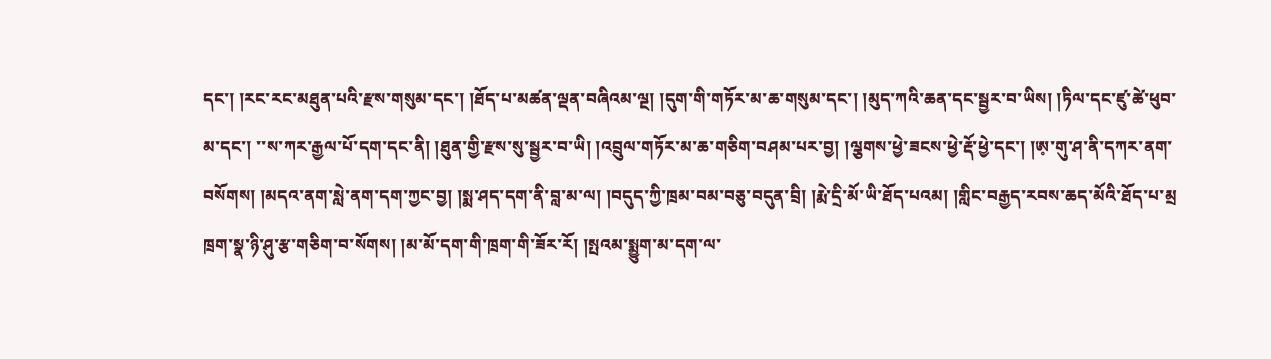དང་། །རང་རང་མཐུན་པའི་རྫས་གསུམ་དང་། །ཐོད་པ་མཚན་ལྡན་བཞིའམ་ལྔ། །དུག་གི་གཏོར་མ་ཆ་གསུམ་དང་། །མུད་ཀའི་ཆན་དང་སྦྱར་བ་ཡིས། །ཏིལ་དང་ཛུ་ཚེ་ཕུབ་མ་དང་། ་་ས་ཀར་རྒྱལ་པོ་དག་དང་ནི། །ཐུན་གྱི་རྫས་སུ་སྦྱར་བ་ཡི། །འབྲུལ་གཏོར་མ་ཆ་གཅིག་བཤམ་པར་བྱ། །ལྕགས་ཕྱེ་ཟངས་ཕྱེ་རྡོ་ཕྱེ་དང་། །ཨ༷་གུ་ཤ་ནི་དཀར་ནག་བསོགས། །མདའ་ནག་སླེ་ནག་དག་ཀྱང་བྱ། །སྨ་ཤད་དག་ནི་བླ་མ་ལ། །བདུད་ཀྱི་ཁྲམ་བམ་བཅུ་བདུན་བྲི། །རྨེ་དྲི་མོ་ཡི་ཐོད་པའམ། །གླིང་བརྒྱད་རབས་ཆད་མོའི་ཐོད་པ་མྲ ཁྲག་སྣ་ཉི་ཤུ་རྩ་གཅིག་བ་སོགས། །མ་མོ་དག་གི་ཁྲག་གི་ཟོར་རོ། །སྤའམ་སྨྱུག་མ་དག་ལ་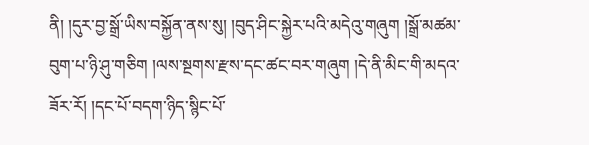ནི། །དུར་བྱ་སྒྲོ་ཡིས་བསྐྱོན་ནས་སུ། །བུད་ཤིང་སྐྱེར་པའི་མདེའུ་གཞུག །སྒྲོ་མཚམ་བུག་པ་ཉི་ཤུ་གཅིག །ལས་སྔགས་རྫས་དང་ཚང་བར་གཞུག །དེ་ནི་མིང་གི་མདའ་ཟོར་རོ། །དང་པོ་བདག་ཉིད་སྙིང་པོ་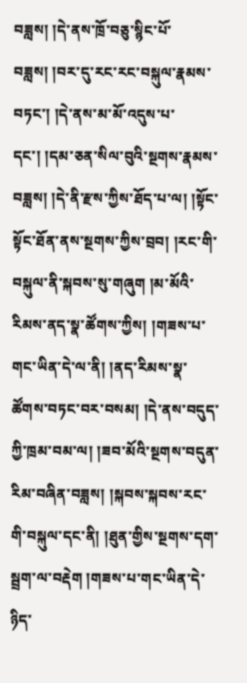བཟླས། །དེ་ནས་ཁྲོ་བཅུ་སྙིང་པོ་བཟླས། །བར་དུ་རང་རང་བསྐུལ་རྣམས་བཏང་། །དེ་ནས་མ་མོ་འདུས་པ་དང་། །དམ་ཅན་སིལ་བུའི་སྔགས་རྣམས་བཟླས། །དེ་ནི་རྫས་ཀྱིས་ཐོད་པ་ལ། །སྟོང་སྟོང་ཐོན་ནས་སྔགས་ཀྱིས་བྲབ། །རང་གི་བསྐུལ་ནི་སྐབས་སུ་གཞུག །མ་མོའི་རིམས་ནད་སྣ་ཚོགས་ཀྱིས། །གཟས་པ་གང་ཡིན་དེ་ལ་ནི། །ནད་རིམས་སྣ་ཚོགས་བཏང་བར་བསམ། །དེ་ནས་བདུད་ཀྱི་ཁྲམ་བམ་ལ། །ཟབ་མོའི་སྔགས་བདུན་རིམ་བཞིན་བཟླས། །སྐབས་སྐབས་རང་གི་བསྐུལ་དང་ནི། །ཐུན་གྱིས་སྔགས་དག་སྦྲག་ལ་བརྡེག །གཟས་པ་གང་ཡིན་དེ་ཉིད་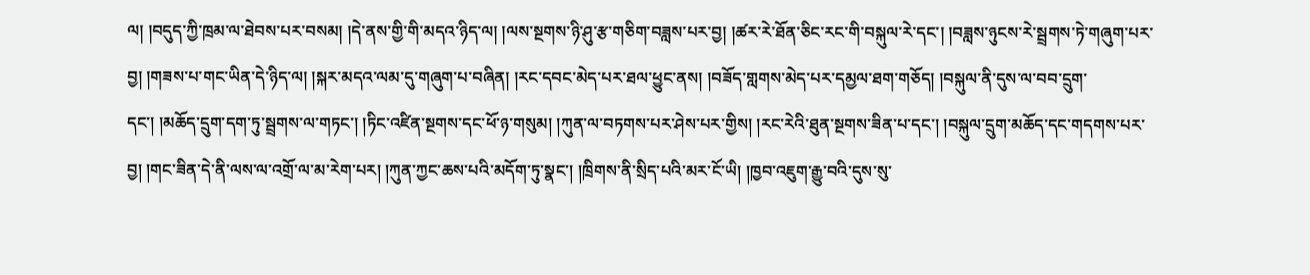ལ། །བདུད་ཀྱི་ཁྲམ་ལ་ཐེབས་པར་བསམ། །དེ་ནས་གྱི་གི་མདའ་ཉིད་ལ། །ལས་སྔགས་ཉི་ཤུ་རྩ་གཅིག་བཟླས་པར་བྱ། །ཚར་རེ་ཐོན་ཅིང་རང་གི་བསྐུལ་རེ་དང་། །བཟླས་ཉུངས་རེ་སྦྲགས་ཏེ་གཞུག་པར་བྱ། །གཟས་པ་གང་ཡིན་དེ་ཉིད་ལ། །སྐར་མདའ་ལམ་དུ་གཞུག་པ་བཞིན། །རང་དབང་མེད་པར་ཐལ་ཕྱུང་ནས། །བཟོད་གླགས་མེད་པར་དམྱལ་ཐག་གཅོད། །བསྐུལ་ནི་དུས་ལ་བབ་དྲུག་དང་། །མཆོད་དྲུག་དག་ཏུ་སྦྲགས་ལ་གཏང་། །ཏིང་འཛིན་སྔགས་དང་ཕོ་ཉ་གསུམ། །ཀུན་ལ་བཏགས་པར་ཤེས་པར་གྱིས། །རང་རེའི་ཐུན་སྔགས་ཟིན་པ་དང་། །བསྐུལ་དྲུག་མཆོད་དང་གདགས་པར་བྱ། །གང་ཟིན་དེ་ནི་ལས་ལ་འགྲོ་ལ་མ་རེག་པར། །ཀུན་ཀྱང་ཆས་པའི་མདོག་ཏུ་སྣང་། །ཁྲིགས་ནི་སྲིད་པའི་མར་ངོ་ཡི། །ཁྱབ་འཇུག་རྒྱུ་བའི་དུས་སུ་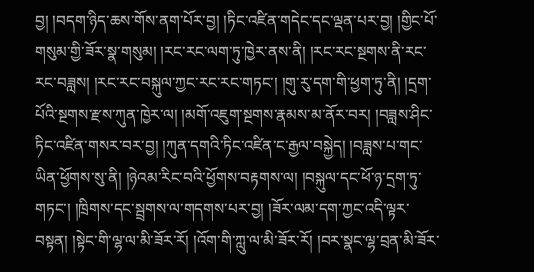བྱ། །བདག་ཉིད་ཆས་གོས་ནག་པོར་བྱ། །ཏིང་འཛིན་གདེང་དང་ལྡན་པར་བྱ། །གྱིང་པོ་གསུམ་གྱི་ཟོར་སྣ་གསུམ། །རང་རང་ལག་ཏུ་ཁྱེར་ནས་ནི། །རང་རང་སྔགས་ནི་རང་རང་བཟླས། །རང་རང་བསྐུལ་ཀྱང་རང་རང་གཏང་། །གུ་རུ་དག་གི་ཕྱག་ཏུ་ནི། །དྲག་པོའི་སྔགས་རྫས་ཀུན་ཁྱེར་ལ། །མགོ་འཇུག་སྔགས་རྣམས་མ་ནོར་བར། །བཟླས་ཤིང་ཏིང་འཛིན་གསར་བར་བྱ། །ཀུན་དགའི་ཏིང་འཛིན་ང་རྒྱལ་བསྐྱེད། །བཟླས་པ་གང་ཡིན་ཕྱོགས་སུ་ནི། །ཉེའམ་རིང་བའི་ཕྱོགས་བརྟགས་ལ། །བསྐུལ་དང་ཕོ་ཉ་དྲག་ཏུ་གཏང་། །ཁྲིགས་དང་སྦྲགས་ལ་གདགས་པར་བྱ། །ཟོར་ལམ་དག་ཀྱང་འདི་ལྟར་བསྟན། །སྟེང་གི་ལྷ་ལ་མི་ཟོར་རོ། །འོག་གི་ཀླུ་ལ་མི་ཟོར་རོ། །བར་སྣང་ལྷ་བྲན་མི་ཟོར་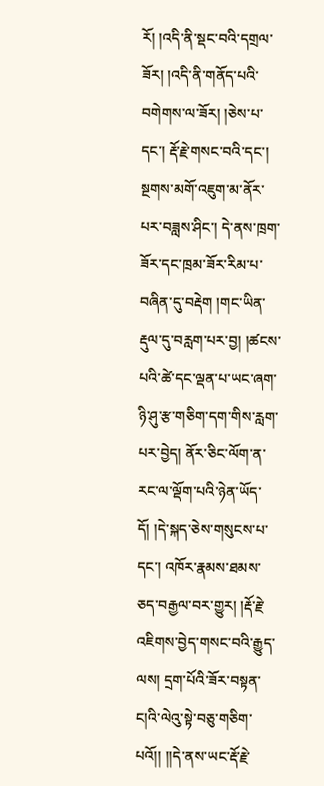རོ། །འདི་ནི་སྡང་བའི་དགྲལ་ཟོར། །འདི་ནི་གནོད་པའི་བགེགས་ལ་ཟོར། །ཅེས་པ་དང་། རྡོ་རྗེ་གསང་བའི་དང་། སྔགས་མགོ་འཇུག་མ་ནོར་པར་བཟླས་ཤིང་། དེ་ནས་ཁྲག་ཟོར་དང་ཁྲམ་ཟོར་རིམ་པ་བཞིན་དུ་བརྡེག །གང་ཡིན་རྡུལ་དུ་བརླག་པར་བྱ། །ཚངས་པའི་ཚེ་དང་ལྡན་པ་ཡང་ཞག་ཉི་ཤུ་རྩ་གཅིག་དག་གིས་རླག་པར་བྱེད། ནོར་ཅིང་ལོག་ན་རང་ལ་ལྡོག་པའི་ཉེན་ཡོད་དོ། །དེ་སྐད་ཅེས་གསུངས་པ་དང་། འཁོར་རྣམས་ཐམས་ཅད་བརྒྱལ་བར་གྱུར། །རྡོ་རྗེ་འཇིགས་བྱེད་གསང་བའི་རྒྱུད་ལས། དྲག་པོའི་ཟོར་བསྟན་ང།འི་ལེའུ་སྟེ་བཅུ་གཅིག་པའོ།། །།དེ་ནས་ཡང་རྡོ་རྗེ་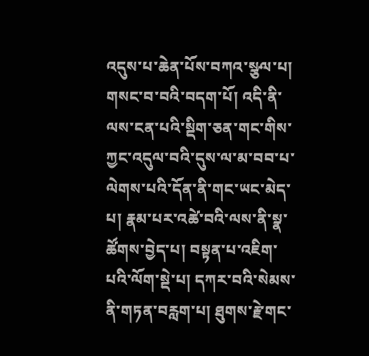འདུས་པ་ཆེན་པོས་བཀའ་སྩལ་པ། གསང་བ་བའི་བདག་པོ། འདི་ནི་ལས་ངན་པའི་སྡིག་ཅན་གང་གིས་ཀྱང་འདུལ་བའི་དུས་ལ་མ་བབ་པ་ལེགས་པའི་དོན་ནི་གང་ཡང་མེད་པ། རྣམ་པར་འཚེ་བའི་ལས་ནི་སྣ་ཚོགས་བྱེད་པ། བསྟན་པ་འཇིག་པའི་ལོག་སྡེ་པ། དཀར་བའི་སེམས་ནི་གཏན་བརླག་པ། ཐུགས་རྗེ་གང་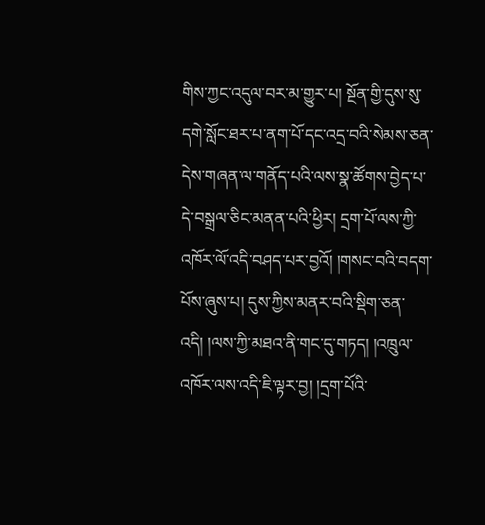གིས་ཀྱང་འདུལ་བར་མ་གྱུར་པ། སྔོན་གྱི་དུས་སུ་དགེ་སློང་ཐར་པ་ནག་པོ་དང་འདྲ་བའི་སེམས་ཅན་དེས་གཞན་ལ་གནོད་པའི་ལས་སྣ་ཚོགས་བྱེད་པ་དེ་བསྒྲལ་ཅིང་མནན་པའི་ཕྱིར། དྲག་པོ་ལས་ཀྱི་འཁོར་ལོ་འདི་བཤད་པར་བྱའོ། །གསང་བའི་བདག་པོས་ཞུས་པ། དུས་ཀྱིས་མནར་བའི་སྡིག་ཅན་འདི། །ལས་ཀྱི་མཐའ་ནི་གང་དུ་གཏད། །འཁྲུལ་འཁོར་ལས་འདི་ཇི་ལྟར་བྱ། །དྲག་པོའི་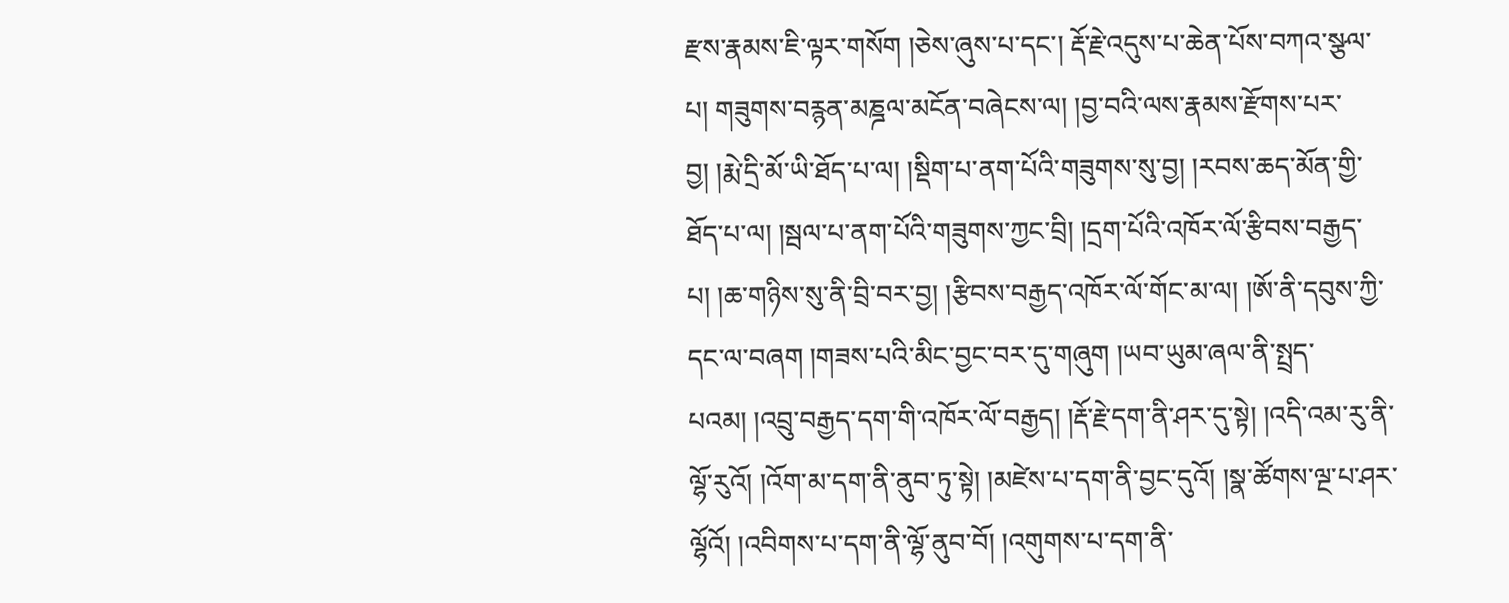རྫས་རྣམས་ཇི་ལྟར་གསོག །ཅེས་ཞུས་པ་དང་། རྡོ་རྗེ་འདུས་པ་ཆེན་པོས་བཀའ་སྩལ་པ། གཟུགས་བརྙན་མཎྜལ་མངོན་བཞེངས་ལ། །བྱ་བའི་ལས་རྣམས་རྫོགས་པར་བྱ། །རྨེ་དྲི་མོ་ཡི་ཐོད་པ་ལ། །སྡིག་པ་ནག་པོའི་གཟུགས་སུ་བྱ། །རབས་ཆད་མོན་གྱི་ཐོད་པ་ལ། །སྦལ་པ་ནག་པོའི་གཟུགས་ཀྱང་བྲི། །དྲག་པོའི་འཁོར་ལོ་རྩིབས་བརྒྱད་པ། །ཆ་གཉིས་སུ་ནི་བྲི་བར་བྱ། །རྩིབས་བརྒྱད་འཁོར་ལོ་གོང་མ་ལ། །ཨོ་ནི་དབུས་ཀྱི་དང་ལ་བཞག །གཟས་པའི་མིང་བྱང་བར་དུ་གཞུག །ཡབ་ཡུམ་ཞལ་ནི་སྤྲད་པའམ། །འབྲུ་བརྒྱད་དག་གི་འཁོར་ལོ་བརྒྱད། །རྡོ་རྗེ་དག་ནི་ཤར་དུ་སྟེ། །འདི་འམ་རུ་ནི་ལྷོ་རུའོ། །འོག་མ་དག་ནི་ནུབ་ཏུ་སྟེ། །མཛེས་པ་དག་ནི་བྱང་དུའོ། །སྣ་ཚོགས་ལྔ་པ་ཤར་ལྷོའོ། །འབིགས་པ་དག་ནི་ལྷོ་ནུབ་བོ། །འགུགས་པ་དག་ནི་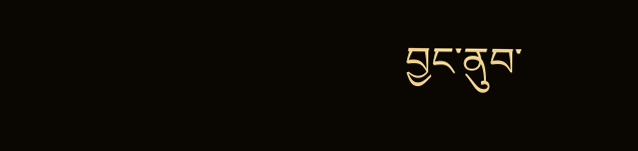བྱང་ནུབ་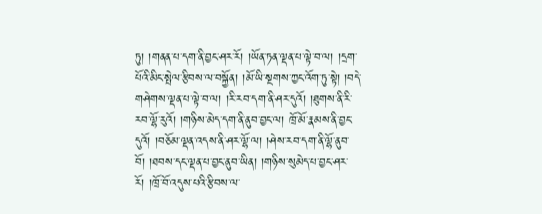ཏུ། །གནན་པ་དག་ནི་བྱང་ཤར་རོ། །ཡོན་ཏན་ལྡན་པ་ལྟེ་བ་ལ། །དྲག་པོའི་མིང་སྤེལ་རྩིབས་ལ་བསྐྱོན། །མོ་ཡི་སྔགས་ཀྱང་འོག་ཏུ་སྟེ། །བདེ་གཤེགས་ལྡན་པ་ལྟེ་བ་ལ། །རི་རབ་དག་ནི་ཤར་དུའོ། །ཐུགས་ནི་རི་རབ་ལྷོ་རུའོ། །གཉིས་མེད་དག་ནི་ནུབ་བྱང་ལ། ཁྲོ་མོ་རྣམས་ནི་བྱང་དུའོ། །བཅོམ་ལྡན་འདས་ནི་ཤར་ལྷོ་ལ། །ཤེས་རབ་དག་ནི་ལྷོ་ནུབ་བོ། །ཐབས་དང་ལྡན་པ་བྱང་ནུབ་ཡིན། །གཉིས་སུམེད་པ་བྱང་ཤར་རོ། །ཁྲོ་བོ་འདུས་པའི་རྩིབས་ལ་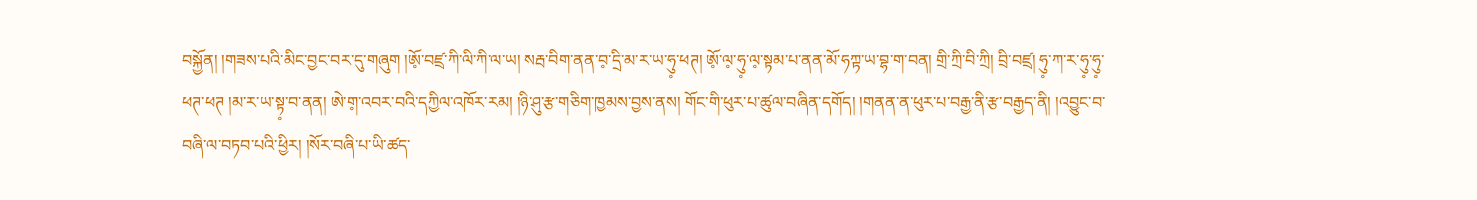བསྐྱོན། །གཟས་པའི་མིང་བྱང་བར་དུ་གཞུག །ཨོ༷་བཛྲ་ཀི་ལི་ཀི་ལ་ཡ། སརྦ་བིག་ནན་བ༷་དྲི་མ་ར་ཡ་ཧུ༷་ཕཊ། ཨོ༷་ལ༷་ཧུ༷་ལ༷་སྟམ་པ་ནན་མོ་ཧཀྟ་ཡ་བྷ་ག་བན། གྲི་ཀྲི་བི་ཀྲི། བྲི་བཛྲ། ཧུ༷་ཀ་ར་ཧུ༷་ཧུ༷་ཕཊ་ཕཊ །མ་ར་ཡ་སྟ༷་བ་ནན། ཨེ་ག༷་འབར་བའི་དཀྱིལ་འཁོར་རམ། །ཉི་ཤུ་རྩ་གཅིག་ཁྱམས་བྱས་ནས། གོང་གི་ཕུར་པ་ཚུལ་བཞིན་དགོད། །གནན་ན་ཕུར་པ་བརྒྱ་ནི་རྩ་བརྒྱད་ནི། །འབྱུང་བ་བཞི་ལ་བཏབ་པའི་ཕྱིར། །སོར་བཞི་པ་ཡི་ཚད་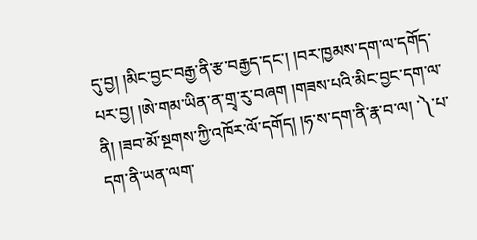དུ་བྱ། །མིང་བྱང་བརྒྱ་ནི་རྩ་བརྒྱད་དང་། །བར་ཁྱམས་དག་ལ་དགོད་པར་བྱ། །ཨེ་གམ་ཡིན་ན་གྲྭ་རུ་བཞག །གཟས་པའི་མིང་བྱང་དག་ལ་ནི། །ཟབ་མོ་སྔགས་ཀྱི་འཁོར་ལོ་དགོད། །ཧ་ས་དག་ནི་རྣ་བ་ལ། ་༽་པ་དག་ནི་ཡན་ལག་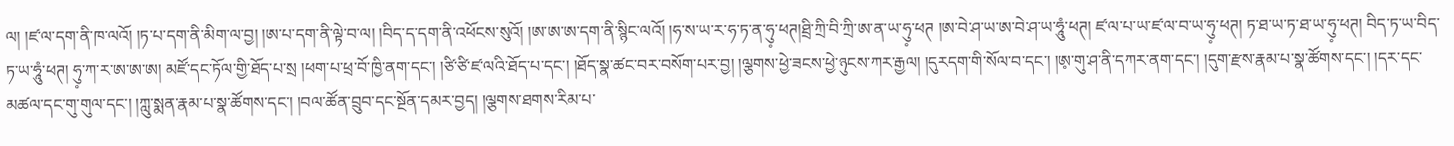ལ། །ཛ་ལ་དག་ནི་ཁ་ལའོ། །ཏ་པ་དག་ནི་མིག་ལ་བྱ། །ཨ་པ་དག་ནི་ལྟེ་བ་ལ། །བིད་ད་དག་ནི་འཕོངས་སུའོ། །ཨ་ཨ་ཨ་དག་ནི་སྙིང་ལའོ། །ཧ་ས་ཡ་ར་ཧ་ཏ་ན་ཧུ༷་ཕཊ།ཐྲི་ཀྲི་བི་ཀྲི་ཨ་ན་ཡ་ཧུ༷་ཕཊ །ཨ་བེ་ཤ་ཡ་ཨ་བེ་ཤ་ཡ་ཧཱུཾ་ཕཊ། ཛ་ལ་པ་ཡ་ཛ་ལ་བ་ཡ་ཧུ༷་ཕཊ། ཏ་ཐ་ཡ་ཏ་ཐ་ཡ་ཧུ༷་ཕཊ། བིད་ཏ་ཡ་བིད་ཏ་ཡ་ཧཱུཾ་ཕཊ། ཧུ༷་ཀ་ར་ཨ་ཨ་ཨ། མཛོ་དང་ཏོལ་གྱི་ཐོད་པ་སྲ །ཕག་པ་ཕྲ་བོ་ཁྱི་ནག་དང་། །ཙི་ཙི་ཛ་ལའི་ཐོད་པ་དང་། །ཐོད་སྣ་ཚང་བར་བསོག་པར་བྱ། །ལྕགས་ཕྱེ་ཟངས་ཕྱེ་ཉུངས་ཀར་རྒྱལ། །དུརདག་གི་སོལ་བ་དང་། །ཨ༷་གུ་ཤ་ནི་དཀར་ནག་དང་། །དུག་རྫས་རྣམ་པ་སྣ་ཚོགས་དང་། །དར་དང་མཚལ་དང་གུ་གུལ་དང་། །ཀླུ་སྨན་རྣམ་པ་སྣ་ཚོགས་དང་། །བལ་ཚོན་བྲུབ་དང་སྔོན་དམར་བྱད། །ལྕགས་ཐགས་རིམ་པ་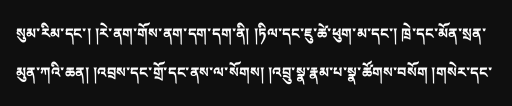སུམ་རིམ་དང་། །རེ་ནག་གོས་ནག་དག་དག་ནི། །ཏིལ་དང་ཇུ་ཚེ་ཕུག་མ་དང་། ཁྲེ་དང་མོན་སྲན་མུན་ཀའི་ཆན། །འབྲས་དང་གྲོ་དང་ནས་ལ་སོགས། །འབྲུ་སྣ་རྣམ་པ་སྣ་ཚོགས་བསོག །གསེར་དང་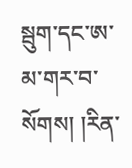སྦུག་དང་ཨ་མ་གར་བ་སོགས། །རིན་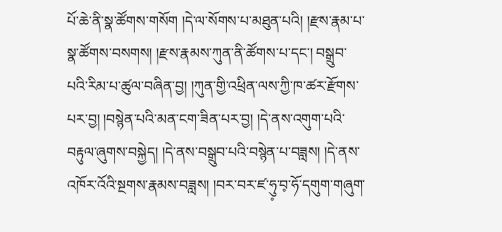པོ་ཆེ་ནི་སྣ་ཚོགས་གསོག །དེ་ལ་སོགས་པ་མཐུན་པའི། །རྫས་རྣམ་པ་སྣ་ཚོགས་བསགས། །རྫས་རྣམས་ཀུན་ནི་ཚོགས་པ་དང་། བསྒྲུབ་པའི་རིམ་པ་ཚུལ་བཞིན་བྱ། །ཀུན་གྱི་འཕྲིན་ལས་ཀྱི་ཁ་ཚར་རྫོགས་པར་བྱ། །བསྙེན་པའི་མན་ངག་ཟིན་པར་བྱ། །དེ་ནས་འགུག་པའི་བརྟུལ་ཞུགས་བསྐྱེད། །དེ་ནས་བསྒྲུབ་པའི་བསྙེན་པ་བཟླས། །དེ་ནས་འཁོར་འོའི་སྔགས་རྣམས་བཟླས། །བར་བར་ཛ་ཧུ༷་བ༷་ཧོ་དགུག་གཞུག་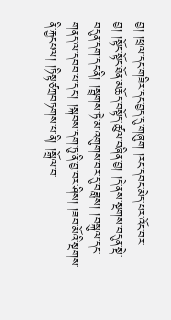བྱ། །ཕྲལ་དང་གཟིར་དང་བྱད་དུ་གཞུག །རང་དབང་མེད་པར་འོང་བར་བྱ། །སྟོང་སྟོང་ཐོན་མཆོད་བསྟོད་ཚུལ་བཞིན་བྱ། །དེ་ནས་སྔགས་བདུན་སྡེ་བདུན་དག་དང་ནི། །སྦྲགས་ཏེ་མ་འགུགས་བར་དུ་བཟླས། །བསྐུལ་དང་གནད་ལ་དབབ་པ་དང་། །སྐབས་དག་ཏུ་ནི་བྱ་བར་ཤིས། །ཟབ་མོའི་སྔགས་ནི་རྐྱངཔལ། །ཏིསྟཙཀྲབཏགས་པ་ནི། །སྒྲོལ་བ་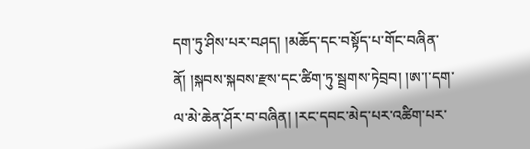དག་ཏུ་ཤིས་པར་བཤད། །མཆོད་དང་བསྟོད་པ་གོང་བཞིན་ནོ། །སྐབས་སྐབས་རྫས་དང་ཚིག་ཏུ་སྦྲགས་ཏེབྲབ། །ཨ་།་དག་ལ་མེ་ཆེན་ཤོར་བ་བཞིན། །རང་དབང་མེད་པར་འཚིག་པར་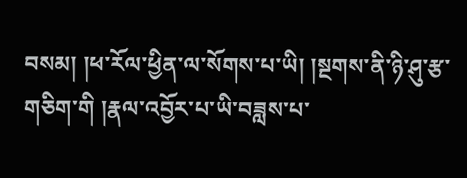བསམ། །ཕ་རོལ་ཕྱིན་ལ་སོགས་པ་ཡི། །སྔགས་ནི་ཉི་ཤུ་རྩ་གཅིག་གི །རྣལ་འབྱོར་པ་ཡི་བཟླས་པ་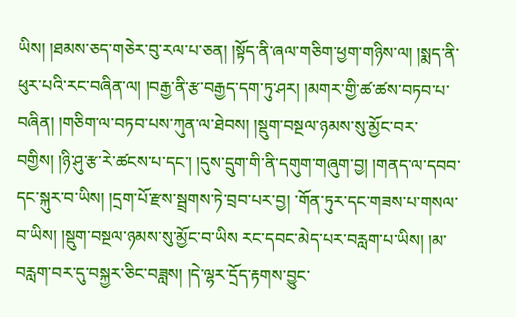ཡིས། །ཐམས་ཅད་གཅེར་བུ་རལ་པ་ཅན། །སྟོད་ནི་ཞལ་གཅིག་ཕྱག་གཉིས་ལ། །སྨད་ནི་ཕུར་པའི་རང་བཞིན་ལ། །བརྒྱ་ནི་རྩ་བརྒྱད་དག་ཏུ་ཤར། །མགར་གྱི་ཚ་ཚས་བཏབ་པ་བཞིན། །གཅིག་ལ་བཏབ་པས་ཀུན་ལ་ཐེབས། །སྡུག་བསྔལ་ཉམས་སུ་མྱོང་བར་བགྱིས། །ཉི་ཤུ་རྩ་རེ་ཚངས་པ་དང་། །དུས་དྲུག་གི་ནི་དགུག་གཞུག་བྱ། །གནད་ལ་དབབ་དང་སྐུར་བ་ཡིས། །དྲག་པོ་རྫས་སྦྲགས་ཏེ་བྲབ་པར་བྱ། ་གོན་ཏུར་དང་གཟས་པ་གསལ་བ་ཡིས། །སྡུག་བསྔལ་ཉམས་སུ་མྱོང་བ་ཡིས རང་དབང་མེད་པར་བརླག་པ་ཡིས། །མ་བརླག་བར་དུ་བསྐྱར་ཅིང་བཟླས། །དེ་ལྷར་དྲོད་རྟགས་བྱུང་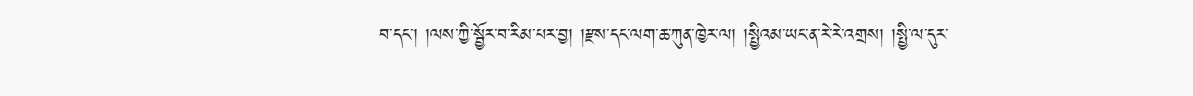བ་དང་། །ལས་ཀྱི་སྦྱོར་བ་རིམ་པར་བྱ། །རྫས་དང་ལག་ཆ་ཀུན་ཁྱེར་ལ། །སྤྱིའམ་ཡང་ན་རེ་རེ་འགྲས། །སྤྱི་ལ་དུར་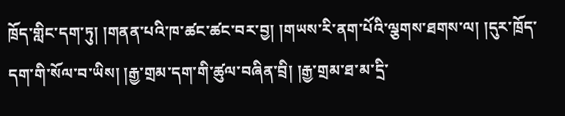ཁྲོད་གླིང་དག་ཏུ། །གནན་པའི་ཁ་ཚང་ཚང་བར་བྱ། །གཡས་རི་ནག་པོའི་ལྕགས་ཐགས་ལ། །དུར་ཁྲོད་དག་གི་སོལ་བ་ཡིས། །རྒྱ་གྲམ་དག་གི་ཚུལ་བཞིན་བྲི། །རྒྱ་གྲམ་ཐ་མ་དྲི་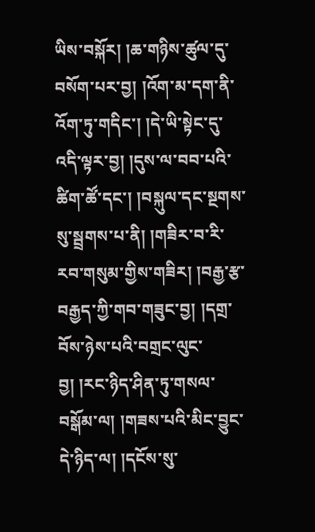ཡིས་བསྐོར། །ཆ་གཉིས་ཚུལ་དུ་བསོག་པར་བྱ། །འོག་མ་དག་ནི་འོག་ཏུ་གདིང་། །དེ་ཡི་སྟེང་དུ་འདི་ལྟར་བྱ། །དུས་ལ་བབ་པའི་ཚིག་ཚོ་དང་། །བསྐུལ་དང་སྔགས་སུ་སྦྲགས་པ་ནི། །གཟིར་བ་རི་རབ་གསུམ་གྱིས་གཟིར། །བརྒྱ་རྩ་བརྒྱད་ཀྱི་གབ་གཟུང་བྱ། །དགྲ་བོས་ཉེས་པའི་བགྲང་ལུང་བྱ། །རང་ཉིད་ཤིན་ཏུ་གསལ་བསྒོམ་ལ། །གཟས་པའི་མིང་བྱུང་དེ་ཉིད་ལ། །དངོས་སུ་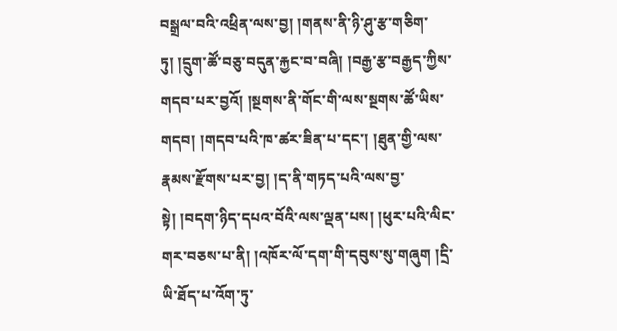བསྒྲལ་བའི་འཕྲིན་ལས་བྱ། །གནས་ནི་ཉི་ཤུ་རྩ་གཅིག་ཏུ། །དྲུག་ཚོ་བཅུ་བདུན་རྐྱང་བ་བཞི། །བརྒྱ་རྩ་བརྒྱད་ཀྱིས་གདབ་པར་བྱའོ། །སྔགས་ནི་གོང་གི་ལས་སྔགས་ཚོ་ཡིས་གདབ། །གདབ་པའི་ཁ་ཚར་ཟིན་པ་དང་། །ཐུན་གྱི་ལས་རྣམས་རྫོགས་པར་བྱ། །ད་ནི་གཏད་པའི་ལས་བྱ་སྟེ། །བདག་ཉིད་དཔའ་བོའི་ལས་ལྡན་པས། །ཕུར་པའི་ལིང་གར་བཅས་པ་ནི། །འཁོར་ལོ་དག་གི་དབུས་སུ་གཞུག །དྲི་ཡི་ཐོད་པ་འོག་ཏུ་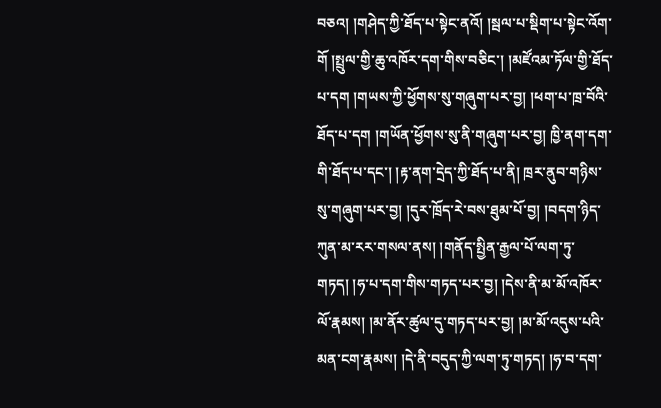བཅའ། །གཤེད་ཀྱི་ཐོད་པ་སྟེང་ནའོ། །སྦལ་པ་སྡིག་པ་སྟེང་འོག་གོ །སྤྲུལ་གྱི་ཆུ་འཁོར་དག་གིས་བཅིང་། །མཛོའམ་ཏོལ་གྱི་ཐོད་པ་དག །གཡས་ཀྱི་ཕྱོགས་སུ་གཞུག་པར་བྱ། །ཕག་པ་ཁྲ་བོའི་ཐོད་པ་དག །གཡོན་ཕྱོགས་སུ་ནི་གཞུག་པར་བྱ། ཁྱི་ནག་དག་གི་ཐོད་པ་དང་། །རྟ་ནག་དྲེད་ཀྱི་ཐོད་པ་ནི། ཁྲར་ནུབ་གཉིས་སུ་གཞུག་པར་བྱ། །དུར་ཁྲོད་རེ་བས་ཐུམ་པོ་བྱ། །བདག་ཉིད་ཀུན་མ་རར་གསལ་ནས། །གནོད་སྤྱིན་རྒྱལ་པོ་ལག་ཏུ་གཏད། །ཧ་པ་དག་གིས་གཏད་པར་བྱ། །དེས་ནི་མ་མོ་འཁོར་ལོ་རྣམས། །མ་ནོར་ཚུལ་དུ་གཏད་པར་བྱ། །མ་མོ་འདུས་པའི་མན་ངག་རྣམས། །དེ་ནི་བདུད་ཀྱི་ལག་ཏུ་གཏད། །ཧ་བ་དག་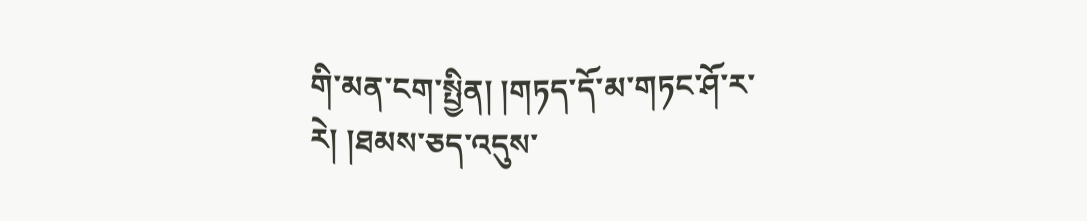གི་མན་ངག་སྤྱིན། །གཏད་དོ་མ་གཏང་ཤོ་ར་རེ། །ཐམས་ཅད་འདུས་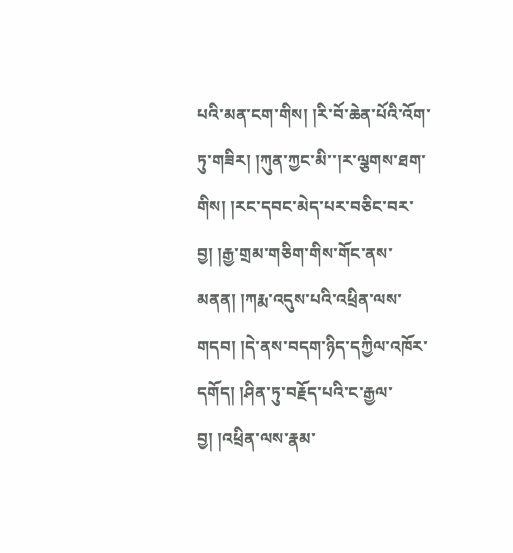པའི་མན་ངག་གིས། །རི་བོ་ཆེན་པོའི་འོག་ཏུ་གཟིར། །ཀུན་ཀྱང་མི་་།ར་ལྕགས་ཐག་གིས། །རང་དབང་མེད་པར་བཅིང་བར་བྱ། །རྒྱ་གྲམ་གཅིག་གིས་གོང་ནས་མནན། །ཀརྨ་འདུས་པའི་འཕྲིན་ལས་གདབ། །དེ་ནས་བདག་ཉིད་དཀྱིལ་འཁོར་དགོད། །ཤིན་ཏུ་བརྗོད་པའི་ང་རྒྱལ་བྱ། །འཕྲིན་ལས་རྣམ་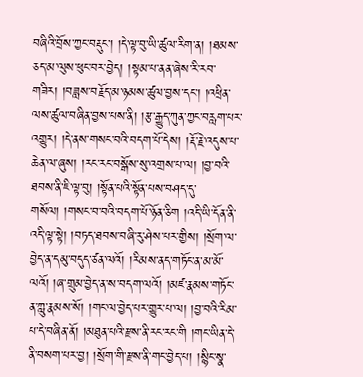བཞིའི་བྲོས་ཀྱང་བརྡུང་། །དེ་ལྟ་བུ་ཡི་ཚུལ་རིག་ན། །ཐམས་ཅད་མ་ལུས་ཕུང་བར་བྱེད། །སྟམ་པ་ནན་ཞེས་རི་རབ་གཟིར། །བཟླས་བརྗོད་མ་ཉམས་ཚུལ་བྱས་དང་། །འཕྲིན་ལས་ཚུལ་བཞིན་བྱས་པས་ནི། །རྩ་རྒྱུད་ཀུན་ཀྱང་བརླག་པར་འགྱུར། །དེ་ནས་གསང་བའི་བདག་པོ་དེས། །རྡོ་རྗེ་འདུས་པ་ཆེན་ལ་ཞུས། །རང་རང་བསྒོས་སུ་འགྲས་པ་ལ། །བྱ་བའི་ཐབས་ནི་ཇི་ལྟ་བུ། །སྟོན་པའི་སྟོན་པས་བཤད་དུ་གསོལ། །གསང་བ་བའི་བདག་པོ་ཉོན་ཅིག །འདི་ཡི་དོན་ནི་འདི་ལྟ་སྟེ། །བཏད་ཐབས་བཞི་རུ་ཤེས་པར་གྱིས། །སྲོག་ལ་བྱེད་ན་དམུ་བདུད་ཙན་ལའོ། །རིམས་ནད་གཏོང་ན་མ་མོ་ལའོ། །ཞ་གྲུམ་བྱེད་ན་ས་བདག་ལའོ། །མཛ་རྣམས་གཏོང་ན་ཀླུ་རྣམས་སོ། །གང་ལ་བྱེད་པར་གྱུར་པ་ལ། །བྱ་བའི་རིམ་པ་དེ་བཞིན་ནོ། །མཐུན་པའི་རྫས་ནི་རང་རང་གི །གང་ཡིན་དེ་ནི་བསག་པར་བྱ། །སྲོག་གི་རྫས་ནི་གང་བྱེད་པ། །སྙིང་སྣ་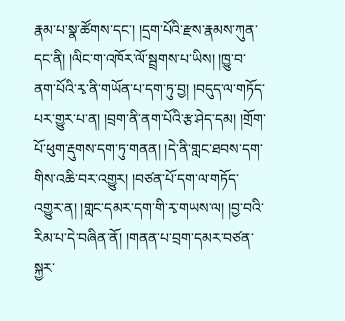རྣམ་པ་སྣ་ཚོགས་དང་། །དྲག་པོའི་རྫས་རྣམས་ཀུན་དང་ནི། །ལིང་ག་འཁོར་ལོ་སྦྲགས་པ་ཡིས། །ཁྱུ་བ་ནག་པོའི་རྭ་ནི་གཡོན་པ་དག་ཏུ་བྱ། །བདུད་ལ་གཏོད་པར་གྱུར་པ་ན། །བྲག་ནི་ནག་པོའི་རྩ་ཤེད་དམ། །གྲོག་པོ་ཕུག་རྡུགས་དག་ཏུ་གནན། །དེ་ནི་གླང་ཐབས་དག་གིས་འཆི་བར་འགྱུར། །བཙན་པོ་དག་ལ་གཏོད་འགྱུར་ན། །གླང་དམར་དག་གི་རྭ་གཡས་ལ། །བྱ་བའི་རིམ་པ་དེ་བཞིན་ནོ། །གནན་པ་བྲག་དམར་བཙན་སྐྱར་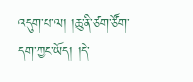འདུག་པ་ལ། །ཆུ་ནི་ཙག་ཙོག་དག་ཀྱང་ཡོད། །དེ་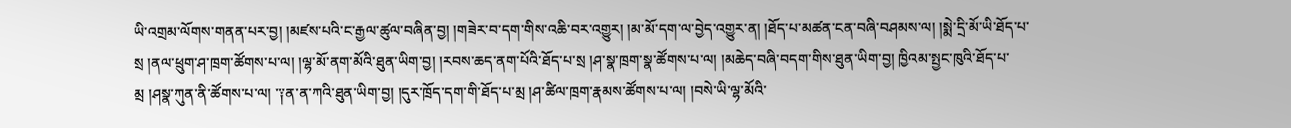ཡི་འགྲམ་ལོགས་གནན་པར་བྱ། །མཛས་པའི་ང་རྒྱལ་ཚུལ་བཞིན་བྱ། །གཟེར་བ་དག་གིས་འཆི་བར་འགྱུར། །མ་མོ་དག་ལ་བྱེད་འགྱུར་ན། །ཐོད་པ་མཚན་ངན་བཞི་བཤམས་ལ། །སྨེ་དྲི་མོ་ཡི་ཐོད་པ་སྲ །ནལ་ཕྲུག་ཤ་ཁྲག་ཚོགས་པ་ལ། །ལྷ་མོ་ནག་མོའི་ཐུན་ཡིག་བྱ། །རབས་ཆད་ནག་པོའི་ཐོད་པ་སྲ །ཤ་སྣ་ཁྲག་སྣ་ཚོགས་པ་ལ། །མཆེད་བཞི་བདག་གིས་ཐུན་ཡིག་བྱ། ཁྱིའམ་སྤྱང་ཁུའི་ཐོད་པ་མྲ །ཤསྣ་ཀུན་ནི་ཚོགས་པ་ལ། ་༑ན་ན་ཀའི་ཐུན་ཡིག་བྱ། །དུར་ཁྲོད་དག་གི་ཐོད་པ་མྲ །ཤ་ཚིལ་ཁྲག་རྣམས་ཚོགས་པ་ལ། །བསེ་ཡི་ལྷ་མོའི་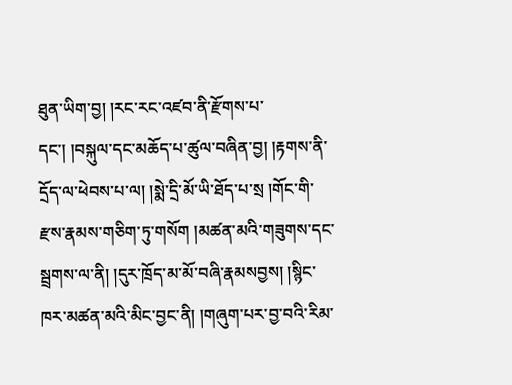ཐུན་ཡིག་བྱ། །རང་རང་འཛབ་ནི་རྫོགས་པ་དང་། །བསྐུལ་དང་མཆོད་པ་ཚུལ་བཞིན་བྱ། །རྟགས་ནི་དྲོད་ལ་ཕེབས་པ་ལ། །སྨེ་དྲི་མོ་ཡི་ཐོད་པ་སྲ །གོང་གི་རྫས་རྣམས་གཅིག་ཏུ་གསོག །མཚན་མའི་གཟུགས་དང་སྦྲགས་ལ་ནི། །དུར་ཁྲོད་མ་མོ་བཞི་རྣམསབྱས། །སྙིང་ཁར་མཚན་མའི་མིང་བྱང་ནི། །གཞུག་པར་བྱ་བའི་རིམ་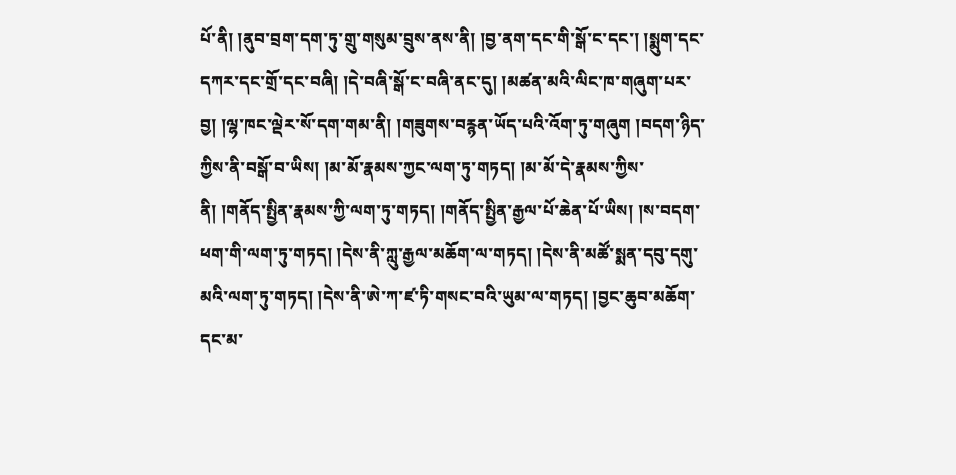པོ་ནི། །ནུབ་བྲག་དག་ཏུ་གྲུ་གསུམ་བྲུས་ནས་ནི། །བྱ་ནག་དང་གི་སྒོ་ང་དང་། །སྨུག་དང་དཀར་དང་གྲོ་དང་བཞི། །དེ་བཞི་སྒོ་ང་བཞི་ནང་དུ། །མཚན་མའི་ལིང་ཁ་གཞུག་པར་བྱ། །ལྷ་ཁང་ལྡེར་སོ་དག་གམ་ནི། །གཟུགས་བརྙན་ཡོད་པའི་འོག་ཏུ་གཞུག །བདག་ཉིད་ཀྱིས་ནི་བསྒོ་བ་ཡིས། །མ་མོ་རྣམས་ཀྱང་ལག་ཏུ་གཏད། །མ་མོ་དེ་རྣམས་ཀྱིས་ནི། །གནོད་སྤྱིན་རྣམས་ཀྱི་ལག་ཏུ་གཏད། །གནོད་སྤྱིན་རྒྱལ་པོ་ཆེན་པོ་ཡིས། །ས་བདག་ཕག་གི་ལག་ཏུ་གཏད། །དེས་ནི་ཀླུ་རྒྱལ་མཆོག་ལ་གཏད། །དེས་ནི་མཚོ་སྨན་དབུ་དགུ་མའི་ལག་ཏུ་གཏད། །དེས་ནི་ཨེ་ཀ་ཛ་ཏི་གསང་བའི་ཡུམ་ལ་གཏད། །བྱང་ཆུབ་མཆོག་དང་མ་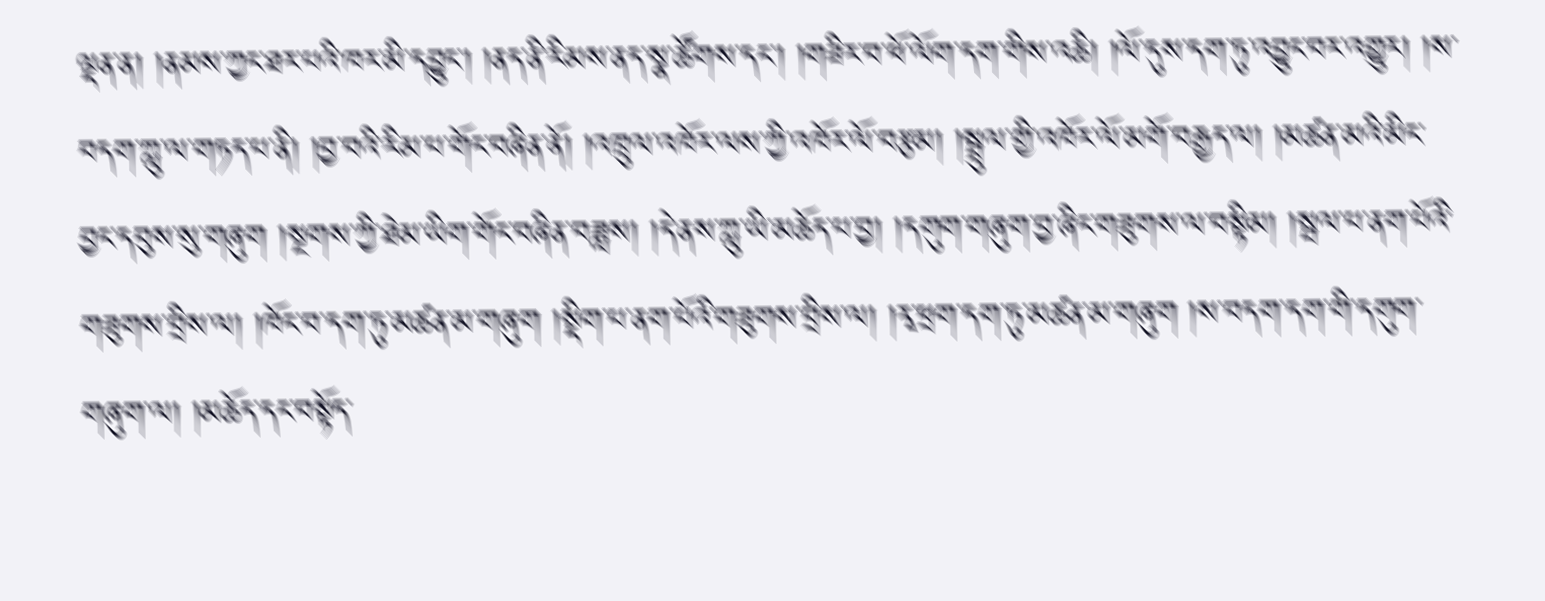ལྡན་ན། །ནམས་ཀྱང་ཐར་པའི་ཁར་མི་དབྱུང་། །ནད་ནི་རིམས་ནད་སྣ་ཚོགས་དང་། །གཟིར་བ་ཕོ་ལོག་དག་གིས་འཆི། །ལོ་དུས་དག་ཏུ་འབྱུང་བར་འགྱུར། །ས་བདག་ཀླུ་ལ་གཏད་པ་ནི། །བྱ་བའི་རིམ་པ་གོང་བཞིན་ནོ། །འཁྲུལ་འཁོར་ལས་ཀྱི་འཁོར་ལོ་བརྩམ། །སྦྲུལ་གྱི་འཁོར་ལོ་མགོ་བརྒྱད་ལ། །མཚན་མའི་མིང་བྱང་དབུས་སུ་གཞུག །སྔགས་ཀྱི་ཐེམ་ཡིག་གོང་བཞིན་བཟླས། །དེ་ནས་ཀླུ་ཡི་མཆོད་པ་བྱ། །དགུག་གཞུག་བྱ་ཞིང་གཟུགས་ལ་བསྟིམ། །སྦལ་པ་ནག་པོའི་གཟུགས་བྲིས་ལ། །ཁོང་བ་དག་ཏུ་མཚན་མ་གཞུག །སྡིག་པ་ནག་པོའི་གཟུགས་བྲིས་ལ། །རྭ་ཕྲག་དག་ཏུ་མཚན་མ་གཞུག །ས་བདག་དག་གི་དགུག་གཞུག་ལ། །མཆོད་དང་བསྟོད་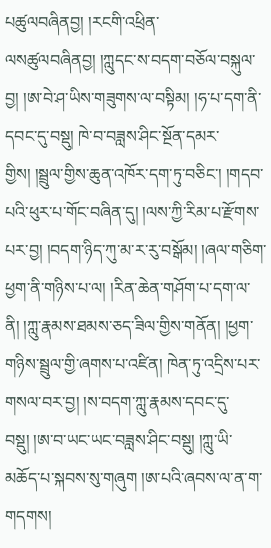པཚུལབཞིནབྱ། །རངགི་འཕྲིན་ལསཚུལབཞིནབྱ། །ཀླུདང་ས་བདག་བཅོལ་བསྐུལ་བྱ། །ཨ་བེ་ཤ་ཡིས་གཟུགས་ལ་བསྟིམ། །ཧ་པ་དག་ནི་དབང་དུ་བསྡུ། ཁེ་བ་བཟླས་ཤིང་སྔོན་དམར་གྱིས། །སྦྲུལ་གྱིས་ཆུན་འཁོར་དག་ཏུ་བཅིང་། །གདབ་པའི་ཕུར་པ་གོང་བཞིན་དུ། །ལས་ཀྱི་རིམ་པ་རྫོགས་པར་བྱ། །བདག་ཉིད་ཀུ་མ་ར་རུ་བསྒོམ། །ཞལ་གཅིག་ཕྱག་ནི་གཉིས་པ་ལ། །རིན་ཆེན་གཤོག་པ་དག་ལ་ནི། །ཀླུ་རྣམས་ཐམས་ཅད་ཟིལ་གྱིས་གནོན། །ཕྱག་གཉིས་སྦྲུལ་གྱི་ཞགས་པ་འཛིན། ཁེན་ཏུ་འདྲིས་པར་གསལ་བར་བྱ། །ས་བདག་ཀླུ་རྣམས་དབང་དུ་བསྡུ། །ཨ་བ་ཡང་ཡང་བཟླས་ཤིང་བསྡུ། །ཀླུ་ཡི་མཆོད་པ་སྐབས་སུ་གཞུག །ཨ་པའི་ཞབས་ལ་ན་ག་གདགས།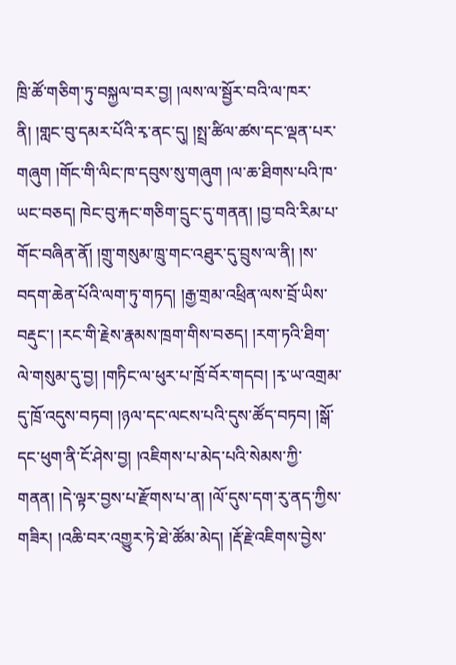ཁྲི་ཚོ་གཅིག་ཏུ་བསྐྱལ་བར་བྱ། །ལས་ལ་སྦྱོར་བའི་ལ་ཁར་ནི། །གླང་བུ་དམར་པོའི་རྭ་ནང་དུ། །སྤྲ་ཚིལ་ཚས་དང་ལྡན་པར་གཞུག །གོང་གི་ལིང་ཁ་དབུས་སུ་གཞུག །ལ་ཆ་ཐིགས་པའི་ཁ་ཡང་བཅད། ཁེང་བུ་རྐང་གཅིག་དྲུང་དུ་གནན། །བྱ་བའི་རིམ་པ་གོང་བཞིན་ནོ། །གྲུ་གསུམ་ཁྲུ་གང་འཐུར་དུ་བྲུས་ལ་ནི། །ས་བདག་ཆེན་པོའི་ལག་ཏུ་གཏད། །རྒྱ་གྲམ་འཕྲིན་ལས་བྲོ་ཡིས་བརྡུང་། །རང་གི་རྗེས་རྣམས་ཁྲག་གིས་བཅད། །རག་ཏའི་ཐིག་ལེ་གསུམ་དུ་བྱ། །གཏིང་ལ་ཕུར་པ་ཁྲོ་བོར་གདབ། །རྭ་ཡ་འགྲམ་དུ་ཁྲོ་འདུས་བཏབ། །ཉལ་དང་ལངས་པའི་དུས་ཚོད་བཏབ། །སྒོ་དང་ཕུག་ནི་ངོ་ཤེས་བྱ། །འཇིགས་པ་མེད་པའི་སེམས་ཀྱི་གནན། །དེ་ལྟར་བྱས་པ་རྫོགས་པ་ན། །ལོ་དུས་དག་རུ་ནད་ཀྱིས་གཟིར། །འཆི་བར་འགྱུར་ཏེ་ཐེ་ཚོམ་མེད། །རྡོ་རྗེ་འཇིགས་བྱེས་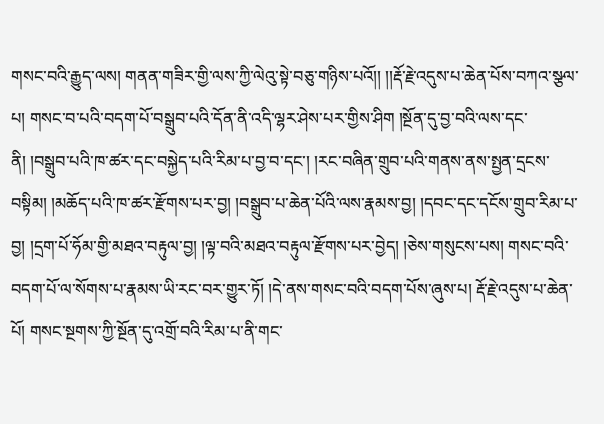གསང་བའི་རྒྱུད་ལས། གནན་གཟིར་གྱི་ལས་ཀྱི་ལེའུ་སྟེ་བཅུ་གཉིས་པའོ།། །།རྡོ་རྗེ་འདུས་པ་ཆེན་པོས་བཀའ་སྩལ་པ། གསང་བ་པའི་བདག་པོ་བསྒྲུབ་པའི་དོན་ནི་འདི་ལྷར་ཤེས་པར་གྱིས་ཤིག །སྔོན་དུ་བྱ་བའི་ལས་དང་ནི། །བསྒྲུབ་པའི་ཁ་ཚར་དང་བསྐྱེད་པའི་རིམ་པ་བྱ་བ་དང་། །རང་བཞིན་གྲུབ་པའི་གནས་ནས་སྤྱན་དྲངས་བསྟིམ། །མཆོད་པའི་ཁ་ཚར་རྫོགས་པར་བྱ། །བསྒྲུབ་པ་ཆེན་པོའི་ལས་རྣམས་བྱ། །དབང་དང་དངོས་གྲུབ་རིམ་པ་བྱ། །དྲག་པོ་ཧོམ་གྱི་མཐའ་བརྟུལ་བྱ། །ལྟ་བའི་མཐའ་བརྟུལ་རྫོགས་པར་བྱེད། །ཅེས་གསུངས་པས། གསང་བའི་བདག་པོ་ལ་སོགས་པ་རྣམས་ཡི་རང་བར་གྱུར་ཏོ། །དེ་ནས་གསང་བའི་བདག་པོས་ཞུས་པ། རྡོ་རྗེ་འདུས་པ་ཆེན་པོ། གསང་སྔགས་ཀྱི་སྔོན་དུ་འགྲོ་བའི་རིམ་པ་ནི་གང་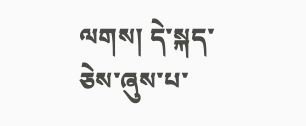ལགས། དེ་སྐད་ཅེས་ཞུས་པ་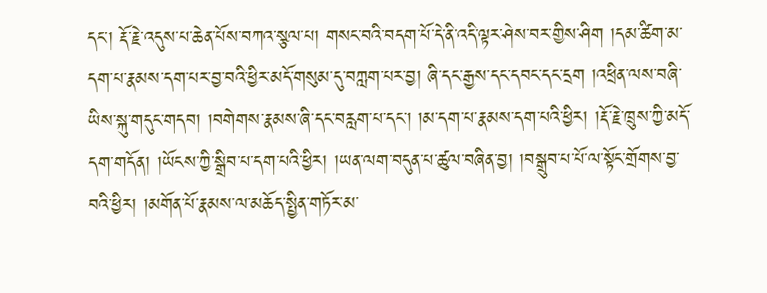དང་། རྡོ་རྗེ་འདུས་པ་ཆེན་པོས་བཀའ་སྩལ་པ། གསང་བའི་བདག་པོ་དེ་ནི་འདི་ལྟར་ཤེས་བར་གྱིས་ཤིག །དམ་ཚིག་མ་དག་པ་རྣམས་དག་པར་བྱ་བའི་ཕྱིར་མདོ་གསུམ་དུ་བཀླག་པར་བྱ། ཞི་དང་རྒྱས་དང་དབང་དང་དྲག །འཕྲིན་ལས་བཞི་ཡིས་སྐུ་གདུང་གདབ། །བགེགས་རྣམས་ཞི་དང་བརླག་པ་དང་། །མ་དག་པ་རྣམས་དག་པའི་ཕྱིར། །རྡོ་རྗེ་ཁྲུས་ཀྱི་མདོ་དག་གདོན། །ཡོངས་ཀྱི་སྒྲིབ་པ་དག་པའི་ཕྱིར། །ཡན་ལག་བདུན་པ་ཚུལ་བཞིན་བྱ། །བསྒྲུབ་པ་པོ་ལ་སྟོང་གྲོགས་བྱ་བའི་ཕྱིར། །མགོན་པོ་རྣམས་ལ་མཆོད་སྤྱིན་གཏོར་མ་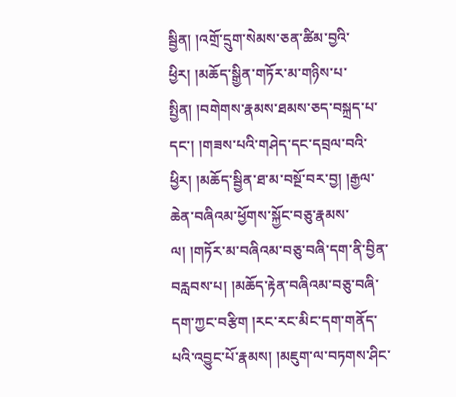སྦྱིན། །འགྲོ་དྲུག་སེམས་ཅན་ཚིམ་བྱའི་ཕྱིར། །མཆོད་སྒྱིན་གཏོར་མ་གཉིས་པ་སྤྱིན། །བགེགས་རྣམས་ཐམས་ཅད་བསྐྲད་པ་དང་། །གཟས་པའི་གཤེད་དང་དབྲལ་བའི་ཕྱིར། །མཆོད་སྦྱིན་ཐ་མ་བསྔོ་བར་བྱ། །རྒྱལ་ཆེན་བཞིའམ་ཕྱོགས་སྐྱོང་བཅུ་རྣམས་ལ། །གཏོར་མ་བཞིའམ་བཅུ་བཞི་དག་ནི་བྱིན་བརླབས་པ། །མཆོད་རྟེན་བཞིའམ་བཅུ་བཞི་དག་ཀྱང་བརྩིག །རང་རང་མིང་དག་གནོད་པའི་འབྱུང་པོ་རྣམས། །མཇུག་ལ་བཏགས་ཤིང་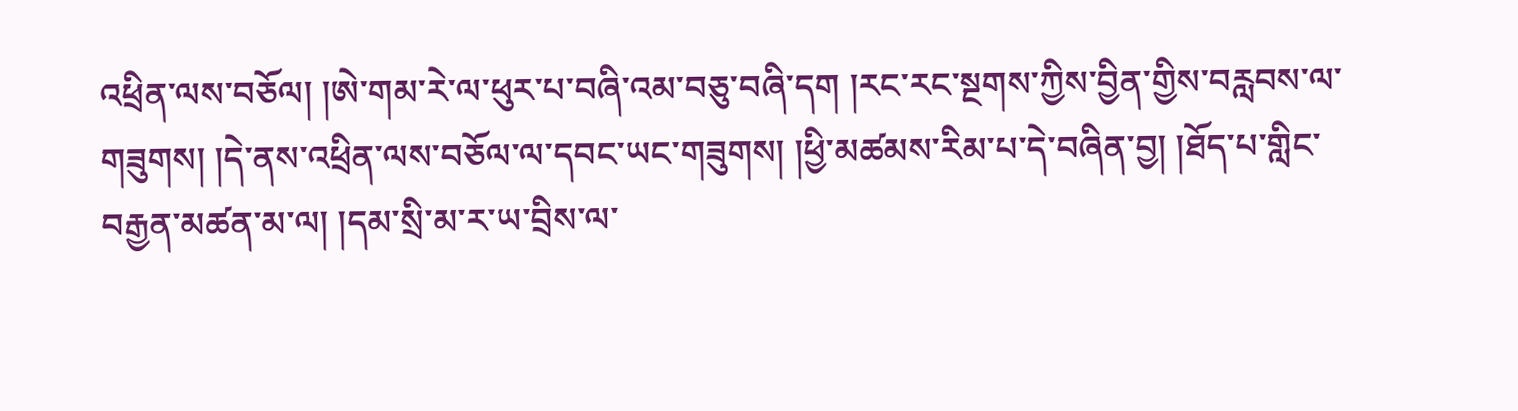འཕྲིན་ལས་བཅོལ། །ཨེ་གམ་རེ་ལ་ཕུར་པ་བཞི་འམ་བཅུ་བཞི་དག །རང་རང་སྔགས་ཀྱིས་བྱིན་གྱིས་བརླབས་ལ་གཟུགས། །དེ་ནས་འཕྲིན་ལས་བཅོལ་ལ་དབང་ཡང་གཟུགས། །ཕྱི་མཚམས་རིམ་པ་དེ་བཞིན་བྱ། །ཐོད་པ་གླིང་བརྒྱན་མཚན་མ་ལ། །དམ་སྲི་མ་ར་ཡ་བྲིས་ལ་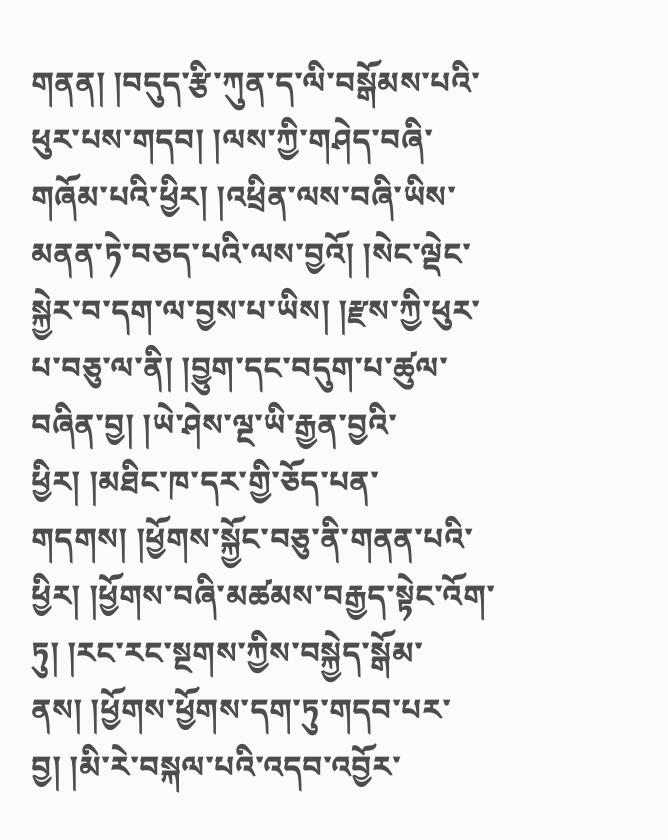གནན། །བདུད་རྩི་ཀུན་ད་ལི་བསྒོམས་པའི་ཕུར་པས་གདབ། །ལས་ཀྱི་གཤེད་བཞི་གཞོམ་པའི་ཕྱིར། །འཕྲིན་ལས་བཞི་ཡིས་མནན་ཏེ་བཅད་པའི་ལས་བྱའོ། །སེང་ལྡེང་སྐྱེར་བ་དག་ལ་བྱས་པ་ཡིས། །རྫས་ཀྱི་ཕུར་པ་བཅུ་ལ་ནི། །བྱུག་དང་བདུག་པ་ཚུལ་བཞིན་བྱ། །ཡེ་ཤེས་ལྔ་ཡི་རྒྱན་བྱའི་ཕྱིར། །མཐིང་ཁ་དར་གྱི་ཅོད་པན་གདགས། །ཕྱོགས་སྐྱོང་བཅུ་ནི་གནན་པའི་ཕྱིར། །ཕྱོགས་བཞི་མཚམས་བརྒྱད་སྟེང་འོག་ཏུ། །རང་རང་སྔགས་ཀྱིས་བསྐྱེད་སྒོམ་ནས། །ཕྱོགས་ཕྱོགས་དག་ཏུ་གདབ་པར་བྱ། །མི་རེ་བསྐལ་པའི་འདབ་འབྱོར་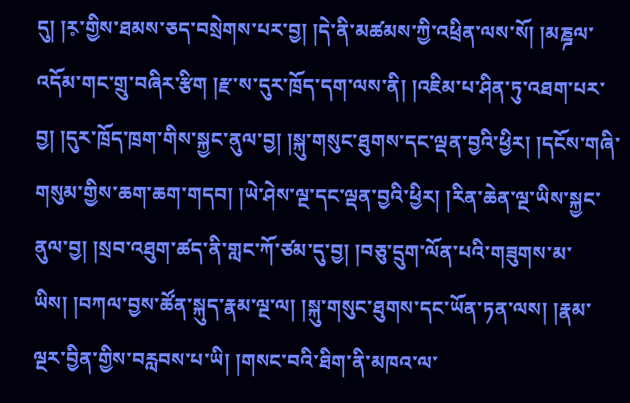དུ། །ར༷་གྱིས་ཐམས་ཅད་བསྲེགས་པར་བྱ། །དེ་ནི་མཚམས་ཀྱི་འཕྲིན་ལས་སོ། །མཎྜལ་འདོམ་གང་གྲུ་བཞིར་རྩིག །རྫ་ས་དུར་ཁྲོད་དག་ལས་ནི། །འཇིམ་པ་ཤིན་ཏུ་འཐག་པར་བྱ། །དུར་ཁྲོད་ཁྲག་གིས་སྐྱང་ནུལ་བྱ། །སྐུ་གསུང་ཐུགས་དང་ལྡན་བྱའི་ཕྱིར། །དངོས་གཞི་གསུམ་གྱིས་ཆག་ཆག་གདབ། །ཡེ་ཤེས་ལྔ་དང་ལྡན་བྱའི་ཕྱིར། །རིན་ཆེན་ལྔ་ཡིས་སྐྱང་ནུལ་བྱ། །སྲབ་འཐུག་ཚད་ནི་གླང་ཀོ་ཙམ་དུ་བྱ། །བཅུ་དྲུག་ལོན་པའི་གཟུགས་མ་ཡིས། །བཀལ་བྱས་ཚོན་སྐུད་རྣམ་ལྔ་ལ། །སྐུ་གསུང་ཐུགས་དང་ཡོན་ཏན་ལས། །རྣམ་ལྔར་བྱིན་གྱིས་བརླབས་པ་ཡི། །གསང་བའི་ཐིག་ནི་མཁའ་ལ་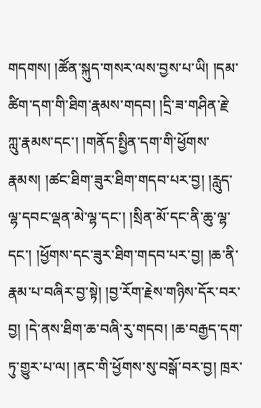གདགས། །ཚོན་སྐུད་གསར་ལས་བྱས་པ་ཡི། །དམ་ཚིག་དག་གི་ཐིག་རྣམས་གདབ། །དྲི་ཟ་གཤིན་རྗེ་ཀླུ་རྣམས་དང་། །གནོད་སྤྱིན་དག་གི་ཕྱོགས་རྣམས། །ཚང་ཐིག་ཟུར་ཐིག་གདབ་པར་བྱ། །རླུད་ལྷ་དབང་ལྡན་མེ་ལྷ་དང་། །སྲིན་མོ་དང་ནི་ཆུ་ལྷ་དང་། །ཕྱོགས་དང་ཟུར་ཐིག་གདབ་པར་བྱ། །ཆ་ནི་རྣམ་པ་བཞིར་བྱ་སྟེ། །བྱ་རོག་རྗེས་གཉིས་དོར་བར་བྱ། །དེ་ནས་ཐིག་ཆ་བཞི་རུ་གདབ། །ཆ་བརྒྱད་དག་ཏུ་གྱུར་པ་ལ། །ནང་གི་ཕྱོགས་སུ་བསྒོ་བར་བྱ། ཁྲར་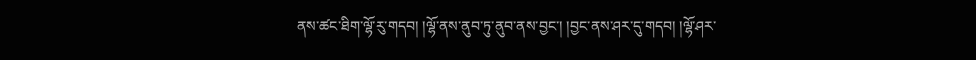ནས་ཚང་ཐིག་ལྷོ་རུ་གདབ། །ལྷོ་ནས་ནུབ་ཏུ་ནུབ་ནས་བྱང་། །བྱང་ནས་ཤར་དུ་གདབ། །ལྷོ་ཤར་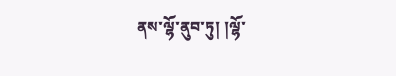ནས་ལྷོ་ནུབ་ཏུ། །ལྷོ་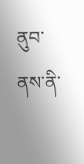ནུབ་ནས་ནི་